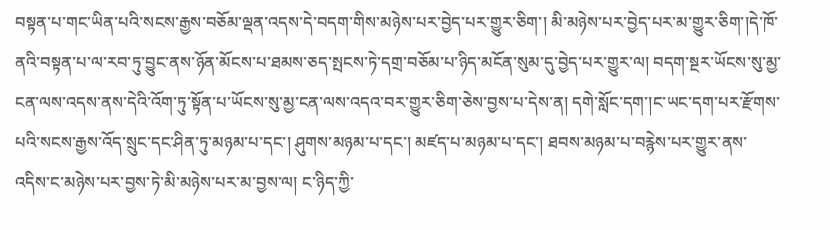བསྟན་པ་གང་ཡིན་པའི་སངས་རྒྱས་བཅོམ་ལྡན་འདས་དེ་བདག་གིས་མཉེས་པར་བྱེད་པར་གྱུར་ཅིག་། མི་མཉེས་པར་བྱེད་པར་མ་གྱུར་ཅིག་།དེ་ཁོ་ནའི་བསྟན་པ་ལ་རབ་ཏུ་བྱུང་ནས་ཉོན་མོངས་པ་ཐམས་ཅད་སྤངས་ཏེ་དགྲ་བཅོམ་པ་ཉིད་མངོན་སུམ་དུ་བྱེད་པར་གྱུར་ལ། བདག་སྔར་ཡོངས་སུ་མྱ་ངན་ལས་འདས་ནས་དེའི་འོག་ཏུ་སྟོན་པ་ཡོངས་སུ་མྱ་ངན་ལས་འདའ་བར་གྱུར་ཅིག་ཅེས་བྱས་པ་དེས་ན། དགེ་སློང་དག་།ང་ཡང་དག་པར་རྫོགས་པའི་སངས་རྒྱས་འོད་སྲུང་དང་ཤིན་ཏུ་མཉམ་པ་དང་། ཤུགས་མཉམ་པ་དང་། མཛད་པ་མཉམ་པ་དང་། ཐབས་མཉམ་པ་བརྙེས་པར་གྱུར་ནས་འདིས་ང་མཉེས་པར་བྱས་ཏེ་མི་མཉེས་པར་མ་བྱས་ལ། ང་ཉིད་ཀྱི་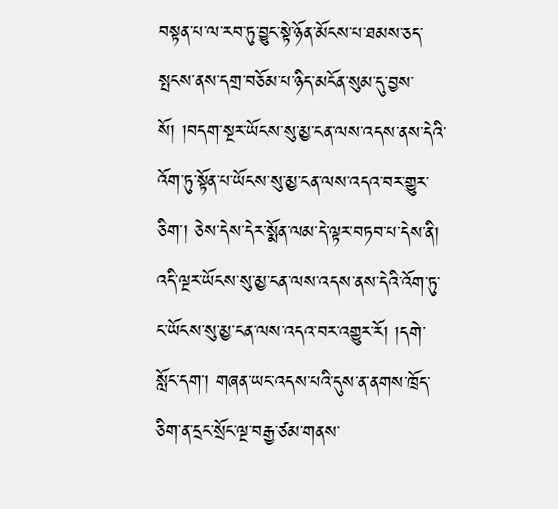བསྟན་པ་ལ་རབ་ཏུ་བྱུང་སྟེ་ཉོན་མོངས་པ་ཐམས་ཅད་སྤངས་ནས་དགྲ་བཅོམ་པ་ཉིད་མངོན་སུམ་དུ་བྱས་སོ། །བདག་སྔར་ཡོངས་སུ་མྱ་ངན་ལས་འདས་ནས་དེའི་འོག་ཏུ་སྟོན་པ་ཡོངས་སུ་མྱ་ངན་ལས་འདའ་བར་གྱུར་ཅིག་། ཅེས་དེས་དེར་སྨོན་ལམ་དེ་ལྟར་བཏབ་པ་དེས་ནི། འདི་ལྔར་ཡོངས་སུ་མྱ་ངན་ལས་འདས་ནས་དེའི་འོག་ཏུ་ང་ཡོངས་སུ་མྱ་ངན་ལས་འདའ་བར་འགྱུར་རོ། །དགེ་སློང་དག་། གཞན་ཡང་འདས་པའི་དུས་ན་ནགས་ཁྲོད་ཅིག་ན་དྲང་སྲོང་ལྔ་བརྒྱ་ཙམ་གནས་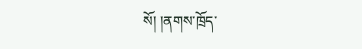སོ། །ནགས་ཁྲོད་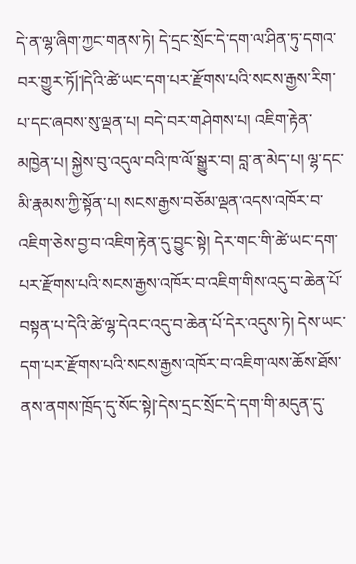དེ་ན་ལྷ་ཞིག་ཀྱང་གནས་ཏེ། དེ་དྲང་སྲོང་དེ་དག་ལ་ཤིན་ཏུ་དགའ་བར་གྱུར་ཏོ|་|དེའི་ཚེ་ཡང་དག་པར་རྫོགས་པའི་སངས་རྒྱས་རིག་པ་དང་ཞབས་སུ་ལྡན་པ། བདེ་བར་གཤེགས་པ། འཇིག་རྟེན་མཁྱེན་པ། སྐྱེས་བུ་འདུལ་བའི་ཁ་ལོ་སྒྱུར་བ། བླ་ན་མེད་པ། ལྷ་དང་མི་རྣམས་ཀྱི་སྟོན་པ། སངས་རྒྱས་བཅོམ་ལྡན་འདས་འཁོར་བ་འཇིག་ཅེས་བྱ་བ་འཇིག་རྟེན་དུ་བྱུང་སྟེ། དེར་གང་གི་ཚེ་ཡང་དག་པར་རྫོགས་པའི་སངས་རྒྱས་འཁོར་བ་འཇིག་གིས་འདུ་བ་ཆེན་པོ་བསྟན་པ་དེའི་ཚེ་ལྷ་དེའང་འདུ་བ་ཆེན་པོ་དེར་འདུས་ཏེ། དེས་ཡང་དག་པར་རྫོགས་པའི་སངས་རྒྱས་འཁོར་བ་འཇིག་ལས་ཆོས་ཐོས་ནས་ནགས་ཁྲོད་དུ་སོང་སྟེ|་དེས་དྲང་སྲོང་དེ་དག་གི་མདུན་དུ་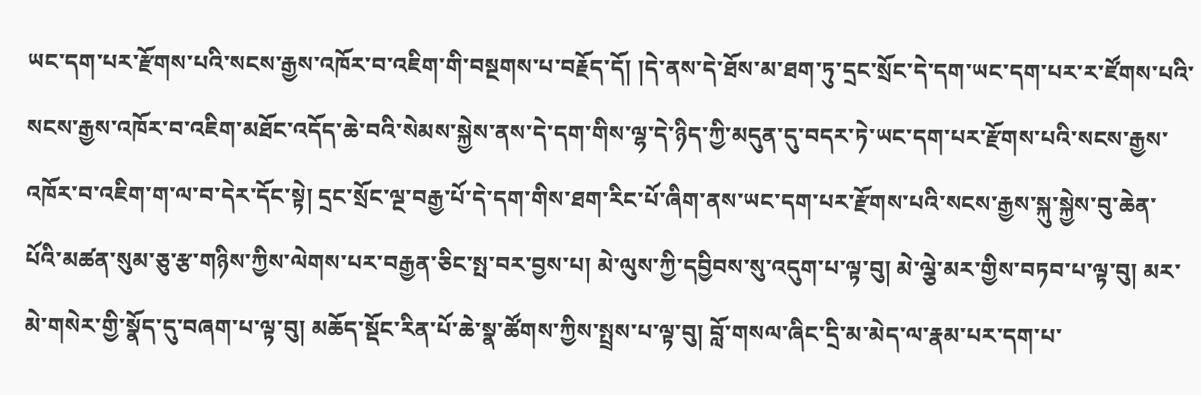ཡང་དག་པར་རྫོགས་པའི་སངས་རྒྱས་འཁོར་བ་འཇིག་གི་བསྔགས་པ་བརྗོད་དོ། །དེ་ནས་དེ་ཐོས་མ་ཐག་ཏུ་དྲང་སྲོང་དེ་དག་ཡང་དག་པར་ར་ཛོགས་པའི་སངས་རྒྱས་འཁོར་བ་འཇིག་མཐོང་འདོད་ཆེ་བའི་སེམས་སྐྱེས་ནས་དེ་དག་གིས་ལྷ་དེ་ཉིད་ཀྱི་མདུན་དུ་བདར་ཏེ་ཡང་དག་པར་རྫོགས་པའི་སངས་རྒྱས་འཁོར་བ་འཇིག་ག་ལ་བ་དེར་དོང་སྟེ། དྲང་སྲོང་ལྔ་བརྒྱ་པོ་དེ་དག་གིས་ཐག་རིང་པོ་ཞིག་ནས་ཡང་དག་པར་རྫོགས་པའི་སངས་རྒྱས་སྐུ་སྐྱེས་བུ་ཆེན་པོའི་མཚན་སུམ་ཅུ་རྩ་གཉིས་ཀྱིས་ལེགས་པར་བརྒྱན་ཅིང་སྤ་བར་བྱས་པ། མེ་ལུས་ཀྱི་དབྱིབས་སུ་འདུག་པ་ལྟ་བུ། མེ་ལྕེ་མར་གྱིས་བཏབ་པ་ལྟ་བུ། མར་མེ་གསེར་གྱི་སྣོད་དུ་བཞག་པ་ལྟ་བུ། མཆོད་སྡོང་རིན་པོ་ཆེ་སྣ་ཚོགས་ཀྱིས་སྤྲས་པ་ལྟ་བུ། བློ་གསལ་ཞིང་དྲི་མ་མེད་ལ་རྣམ་པར་དག་པ་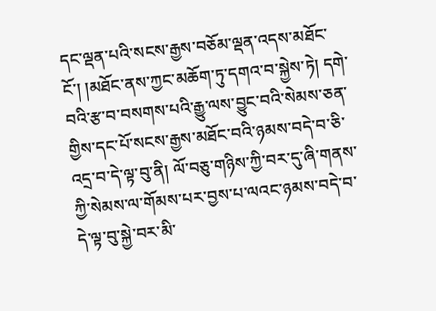དང་ལྡན་པའི་སངས་རྒྱས་བཅོམ་ལྡན་འདས་མཐོང་ངོ་། །མཐོང་ནས་ཀྱང་མཆོག་ཏུ་དགའ་བ་སྐྱེས་ཏེ། དགེ་བའི་རྩ་བ་བསགས་པའི་རྒྱུ་ལས་བྱུང་བའི་སེམས་ཅན་གྱིས་དང་པོ་སངས་རྒྱས་མཐོང་བའི་ཉམས་བདེ་བ་ཅི་འདྲ་བ་དེ་ལྟ་བུ་ནི། ལོ་བཅུ་གཉིས་ཀྱི་བར་དུ་ཞི་གནས་ཀྱི་སེམས་ལ་གོམས་པར་བྱས་པ་ལའང་ཉམས་བདེ་བ་དེ་ལྟ་བུ་སྐྱེ་བར་མི་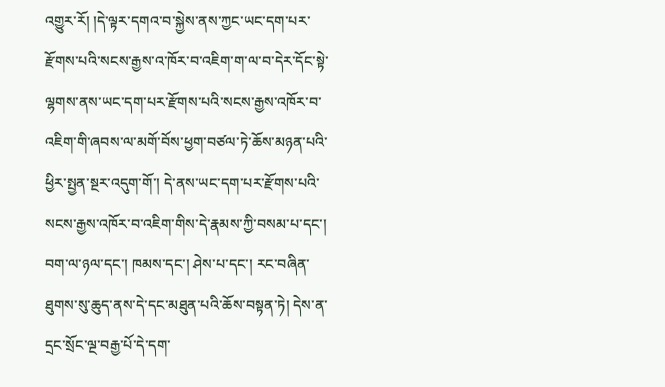འགྱུར་རོ། །དེ་ལྟར་དགའ་བ་སྐྱེས་ནས་ཀྱང་ཡང་དག་པར་རྫོགས་པའི་སངས་རྒྱས་འ་ཁོར་བ་འཇིག་ག་ལ་བ་དེར་དོང་སྟེ་ལྷགས་ནས་ཡང་དག་པར་རྫོགས་པའི་སངས་རྒྱས་འཁོར་བ་འཇིག་གི་ཞབས་ལ་མགོ་བོས་ཕྱག་བཙལ་ཏེ་ཆོས་མཉན་པའི་ཕྱིར་སྤྱན་སྔར་འདུག་གོ་། དེ་ནས་ཡང་དག་པར་རྫོགས་པའི་སངས་རྒྱས་འཁོར་བ་འཇིག་གིས་དེ་རྣམས་ཀྱི་བསམ་པ་དང་། བག་ལ་ཉལ་དང་། ཁམས་དང་། ཤེས་པ་དང་། རང་བཞིན་ཐུགས་སུ་ཆུད་ནས་དེ་དང་མཐུན་པའི་ཆོས་བསྟན་ཏེ། དེས་ན་དྲང་སྲོང་ལྔ་བརྒྱ་པོ་དེ་དག་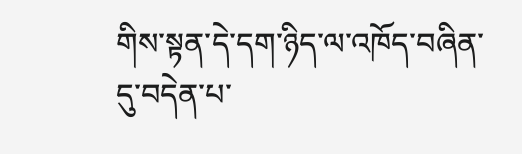གིས་སྟན་དེ་དག་ཉིད་ལ་འཁོད་བཞིན་དུ་བདེན་པ་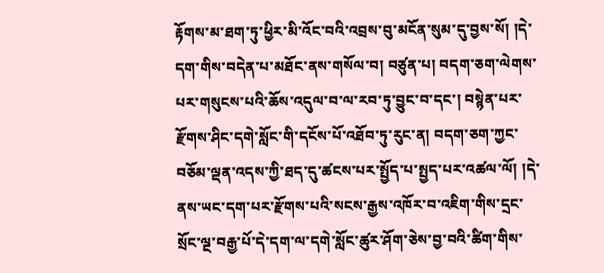རྟོགས་མ་ཐག་ཏུ་ཕྱིར་མི་འོང་བའི་འབྲས་བུ་མངོན་སུམ་དུ་བྱས་སོ། །དེ་དག་གིས་བདེན་པ་མཐོང་ནས་གསོལ་བ། བཙུན་པ། བདག་ཅག་ལེགས་པར་གསུངས་པའི་ཆོས་འདུལ་བ་ལ་རབ་ཏུ་བྱུང་བ་དང་། བསྙེན་པར་རྫོགས་ཤིང་དགེ་སློང་གི་དངོས་པོ་འཐོབ་ཏུ་རུང་ན། བདག་ཅག་ཀྱང་བཅོམ་ལྡན་འདས་ཀྱི་ཐད་དུ་ཚངས་པར་སྤྱོད་པ་སྤྱད་པར་འཚལ་ལོ། །དེ་ནས་ཡང་དག་པར་རྫོགས་པའི་སངས་རྒྱས་འཁོར་བ་འཇིག་གིས་དྲང་སྲོང་ལྔ་བརྒྱ་པོ་དེ་དག་ལ་དགེ་སློང་ཚུར་ཤོག་ཅེས་བྱ་བའི་ཚིག་གིས་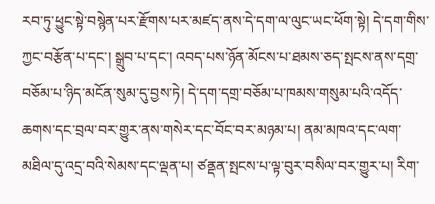རབ་ཏུ་ཕྱུང་སྟེ་བསྙེན་པར་རྫོགས་པར་མཛད་ནས་དེ་དག་ལ་ལུང་ཡང་ཕོག་སྟེ། དེ་དག་གིས་ཀྱང་བརྩོན་པ་དང་། སྒྲུབ་པ་དང་། འབད་པས་ཉོན་མོངས་པ་ཐམས་ཅད་སྤངས་ནས་དགྲ་བཅོམ་པ་ཉིད་མངོན་སུམ་དུ་བྱས་ཏེ། དེ་དག་དགྲ་བཅོམ་པ་ཁམས་གསུམ་པའི་འདོད་ཆགས་དང་བྲལ་བར་གྱུར་ནས་གསེར་དང་བོང་བར་མཉམ་པ། ནམ་མཁའ་དང་ལག་མཐིལ་དུ་འདྲ་བའི་སེམས་དང་ལྡན་པ། ཙནྡན་སྤངས་པ་ལྟ་བུར་བསིལ་བར་གྱུར་པ། རིག་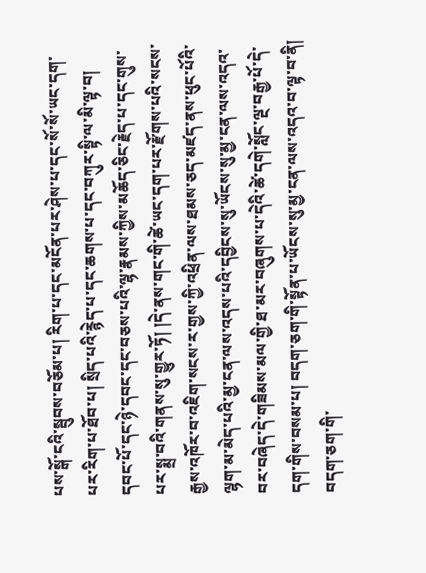པས་སྒོ་ངའི་སྦུབས་བཅོམ་པ། རིག་པ་དང་མངོན་པར་ཤེས་པ་དང་སོ་སོ་ཡང་དག་པར་རིག་པ་ཐོབ་པ། སྲིད་པའི་རྙེད་པ་དང་ཆགས་པ་དང་བཀུར་སྟི་ལ་མི་ལྟ་བ། དབང་པོ་དང་ཉེ་དབང་དང་བཅས་པའི་ལྷ་རྣམས་ཀྱིས་མཆོད་ཅིང་རྗེད་པ་དང་གུས་པར་སྨྲ་བའི་གནས་སུ་གྱུར་ཏོ། །དེ་ནས་གང་གི་ཚེ་ཡང་དག་པར་རྫོགས་པའི་སངས་རྒྱས་འཁོར་བ་འཇིག་སངས་ར་གྱས་ཀྱི་འཕྲིན་ལས་ཐམས་ཅད་མཛད་ནས་ཕུང་པོའི་ལྷག་མ་མེད་པའི་མྱ་ངན་ལས་འདས་པའི་དབྱིངས་སུ་ཡོངས་སུ་མྱ་ངན་ལས་འདའ་བར་བཞེད་དེ་གཟིམས་མལ་གྱི་ཐ་མར་བཞུགས་པ་དེའི་ཚེ་དགེ་སློང་ལྔ་བརྒྱ་པོ་དེ་དག་གིས་བསམ་པ། བདག་ཅག་གི་སྟོན་པ་ཡོངས་སུ་མྱ་ངན་ལས་འདའ་བ་ལྟ་བ་ནི། བདག་ཅག་གི་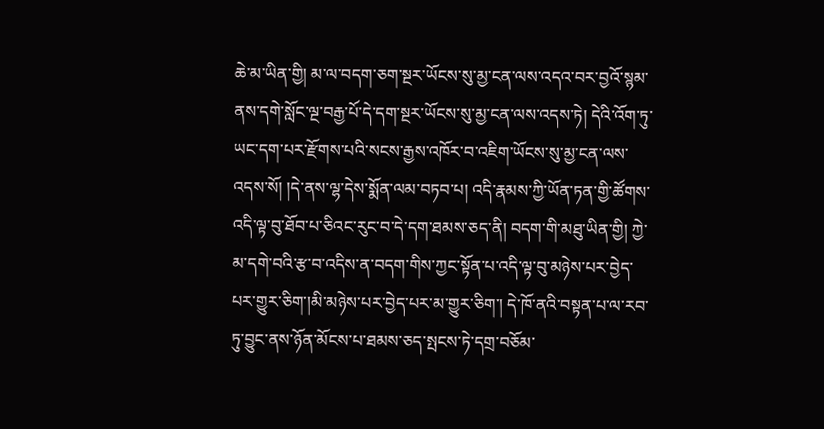ཆེ་མ་ཡིན་གྱི། མ་ལ་བདག་ཅག་སྔར་ཡོངས་སུ་མྱ་ངན་ལས་འདའ་བར་བྱའོ་སྙམ་ནས་དགེ་སློང་ལྔ་བརྒྱ་པོ་དེ་དག་སྔར་ཡོངས་སུ་མྱ་ངན་ལས་འདས་ཏེ། དེའི་འོག་ཏུ་ཡང་དག་པར་རྫོགས་པའི་སངས་རྒྱས་འཁོར་བ་འཇིག་ཡོངས་སུ་མྱ་ངན་ལས་འདས་སོ། །དེ་ནས་ལྷ་དེས་སྨོན་ལམ་བཏབ་པ། འདི་རྣམས་ཀྱི་ཡོན་ཏན་གྱི་ཚོགས་འདི་ལྟ་བུ་ཐོབ་པ་ཅིའང་རུང་བ་དེ་དག་ཐམས་ཅད་ནི། བདག་གི་མཐུ་ཡིན་གྱི། ཀྱེ་མ་དགེ་བའི་རྩ་བ་འདིས་ན་བདག་གིས་ཀྱང་སྟོན་པ་འདི་ལྟ་བུ་མཉེས་པར་བྱེད་པར་གྱུར་ཅིག་།མི་མཉེས་པར་བྱེད་པར་མ་གྱུར་ཅིག་། དེ་ཁོ་ནའི་བསྟན་པ་ལ་རབ་ཏུ་བྱུང་ནས་ཉོན་མོངས་པ་ཐམས་ཅད་སྤངས་ཏེ་དགྲ་བཅོམ་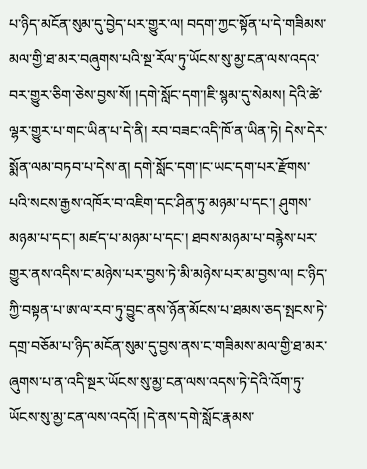པ་ཉིད་མངོན་སུམ་དུ་བྱེད་པར་གྱུར་ལ། བདག་ཀྱང་སྟོན་པ་དེ་གཟིམས་མལ་གྱི་ཐ་མར་བཞུགས་པའི་སྔ་རོལ་ཏུ་ཡོངས་སུ་མྱ་ངན་ལས་འདའ་བར་གྱུར་ཅིག་ཅེས་བྱས་སོ། །དགེ་སློང་དག་།ཇི་སྙམ་དུ་སེམས། དེའི་ཚེ་ལྷར་གྱུར་པ་གང་ཡིན་པ་དེ་ནི། རབ་བཟང་འདི་ཁོ་ན་ཡིན་ཏེ། དེས་དེར་སྨོན་ལམ་བཏབ་པ་དེས་ན། དགེ་སློང་དག་།ང་ཡང་དག་པར་རྫོགས་པའི་སངས་རྒྱས་འཁོར་བ་འཇིག་དང་ཤིན་ཏུ་མཉམ་པ་དང་། ཤུགས་མཉམ་པ་དང་། མཛད་པ་མཉམ་པ་དང་། ཐབས་མཉམ་པ་བརྙེས་པར་གྱུར་ནས་འདིས་ང་མཉེས་པར་བྱས་ཏེ་མི་མཉེས་པར་མ་བྱས་ལ། ང་ཉིད་ཀྱི་བསྟན་པ་ཨ་ལ་རབ་ཏུ་བྱུང་ནས་ཉོན་མོངས་པ་ཐམས་ཅད་སྤངས་ཏེ་དགྲ་བཅོམ་པ་ཉིད་མངོན་སུམ་དུ་བྱས་ནས་ང་གཟིམས་མལ་གྱི་ཐ་མར་ཞུགས་པ་ན་འདི་སྔར་ཡོངས་སུ་མྱ་ངན་ལས་འདས་ཏེ་དེའི་འོག་ཏུ་ཡོངས་སུ་མྱ་ངན་ལས་འདའོ། །དེ་ནས་དགེ་སློང་རྣམས་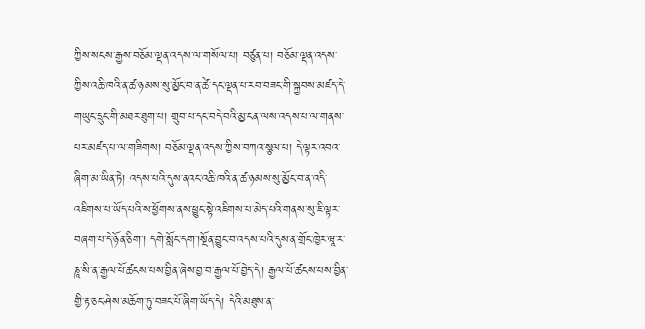ཀྱིས་སངས་རྒྱས་བཅོམ་ལྡན་འདས་ལ་གསོལ་པ། བཙུན་པ། བཅོམ་ལྡན་འདས་ཀྱིས་འཆི་ཁའི་ན་ཚ་ཉམས་སུ་མྱོང་བ་ན་ཚེ་དང་ལྡན་པ་རབ་བཟང་གི་སྐྱབས་མཛད་དེ་གཡུང་དྲུང་གི་མཐར་ཐུག་པ། གྲུབ་པ་དང་བདེ་བའི་མྱ་ངན་ལས་འདས་པ་ལ་གནས་པར་མཛད་པ་ལ་གཟིགས། བཅོམ་ལྡན་འདས་ཀྱིས་བཀའ་སྩལ་པ། དེ་ལྟར་འབའ་ཞིག་མ་ཡིན་ཏེ། འདས་པའི་དུས་ནའང་འཆི་ཁའི་ན་ཚ་ཉམས་སུ་མྱོང་བ་ན་འདི་འཇིགས་པ་ཡོད་པའི་ས་ཕྱོགས་ནས་ཕྱུང་སྟེ་འཇིགས་པ་མེད་པའི་གནས་སུ་ཇི་ལྟར་བཞག་པ་དེ་ཉོན་ཅིག་། དགེ་སློང་དག་།སྔོན་བྱུང་བ་འདས་པའི་དུས་ན་གྲོང་ཁྱེར་ཝཱ་ར་ཎཱ་སི་ན་རྒྱལ་པོ་ཚངས་པས་བྱིན་ཞེས་བྱ་བ་རྒྱལ་པོ་བྱེད་དེ། རྒྱལ་པོ་ཚངས་པས་བྱིན་གྱི་རྟ་ཅང་ཤེས་མཆོག་ཏུ་བཟང་པོ་ཞིག་ཡོད་དེ། དེའི་མཐུས་ན་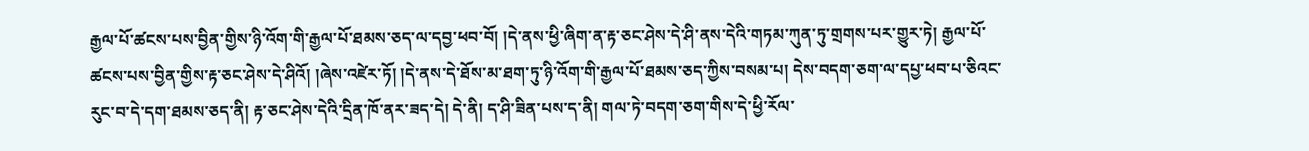རྒྱལ་པོ་ཚངས་པས་བྱིན་གྱིས་ཉི་འོག་གི་རྒྱལ་པོ་ཐམས་ཅད་ལ་དབྱ་ཕབ་བོ། །དེ་ནས་ཕྱི་ཞིག་ན་རྟ་ཅང་ཤེས་དེ་ཤི་ནས་དེའི་གཏམ་ཀུན་ཏུ་གྲགས་པར་གྱུར་ཏེ། རྒྱལ་པོ་ཚངས་པས་བྱིན་གྱིས་རྟ་ཅང་ཤེས་དེ་ཤིའོ། །ཞེས་འཛེར་ཏོ། །དེ་ནས་དེ་ཐོས་མ་ཐག་ཏུ་ཉི་འོག་གི་རྒྱལ་པོ་ཐམས་ཅད་ཀྱིས་བསམ་པ། དེས་བདག་ཅག་ལ་དཔྱ་ཕབ་པ་ཅིའང་རུང་བ་དེ་དག་ཐམས་ཅད་ནི། རྟ་ཅང་ཤེས་དེའི་དྲིན་ཁོ་ནར་ཟད་དེ། དེ་ནི། ད་ཤི་ཟིན་པས་ད་ནི། གལ་ཏེ་བདག་ཅག་གིས་དེ་ཕྱི་རོལ་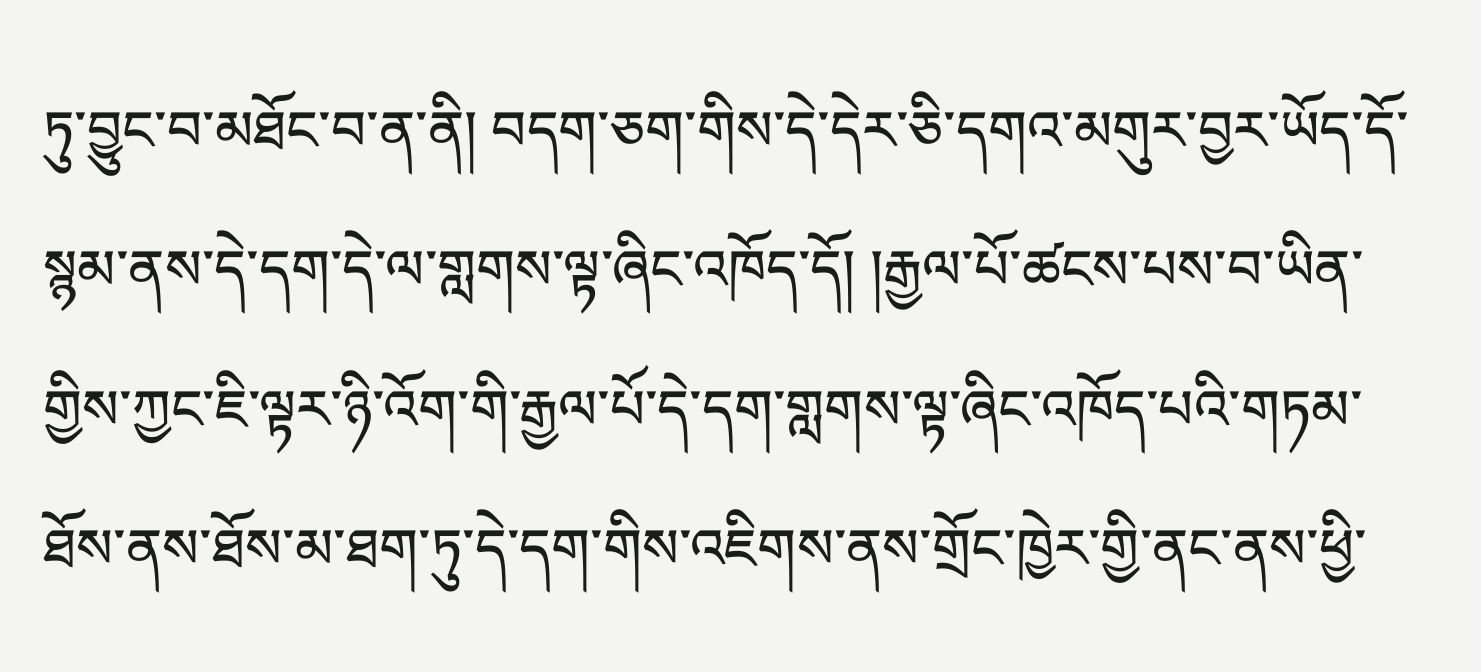ཏུ་བྱུང་བ་མཐོང་བ་ན་ནི། བདག་ཅག་གིས་དེ་དེར་ཅི་དགའ་མགུར་བྱར་ཡོད་དོ་སྙམ་ནས་དེ་དག་དེ་ལ་གླགས་ལྟ་ཞིང་འཁོད་དོ། །རྒྱལ་པོ་ཚངས་པས་བ་ཡིན་གྱིས་ཀྱང་ཇི་ལྟར་ཉི་འོག་གི་རྒྱལ་པོ་དེ་དག་གླགས་ལྟ་ཞིང་འཁོད་པའི་གཏམ་ཐོས་ནས་ཐོས་མ་ཐག་ཏུ་དེ་དག་གིས་འཇིགས་ནས་གྲོང་ཁྱེར་གྱི་ནང་ནས་ཕྱི་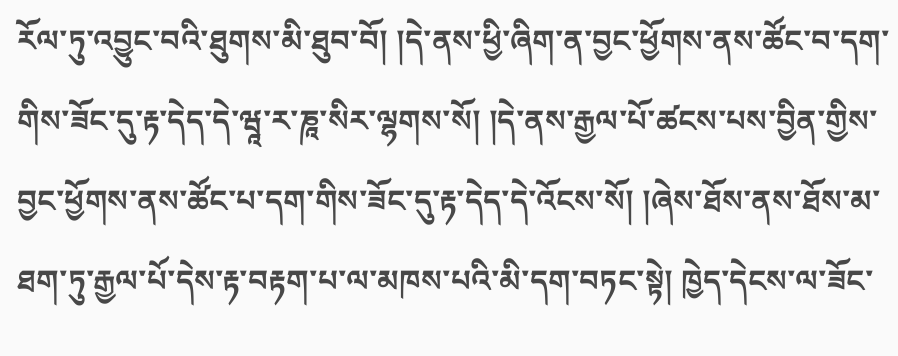རོལ་ཏུ་འབྱུང་བའི་ཐུགས་མི་ཐུབ་བོ། །དེ་ནས་ཕྱི་ཞིག་ན་བྱང་ཕྱོགས་ནས་ཚོང་བ་དག་གིས་ཟོང་དུ་རྟ་དེད་དེ་ཝཱ་ར་ཎཱ་སིར་ལྷགས་སོ། །དེ་ནས་རྒྱལ་པོ་ཚངས་པས་བྱིན་གྱིས་བྱང་ཕྱོགས་ནས་ཚོང་པ་དག་གིས་ཟོང་དུ་རྟ་དེད་དེ་འོངས་སོ། །ཞེས་ཐོས་ནས་ཐོས་མ་ཐག་ཏུ་རྒྱལ་པོ་དེས་རྟ་བརྟག་པ་ལ་མཁས་པའི་མི་དག་བཏང་སྟེ། ཁྱེད་དེངས་ལ་ཟོང་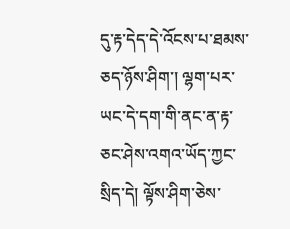དུ་རྟ་དེད་དེ་འོངས་པ་ཐམས་ཅད་ཉོས་ཤིག་། ལྷག་པར་ཡང་དེ་དག་གི་ནང་ན་རྟ་ཅང་ཤེས་འགའ་ཡོད་ཀྱང་སྲིད་དེ། ལྟོས་ཤིག་ཅེས་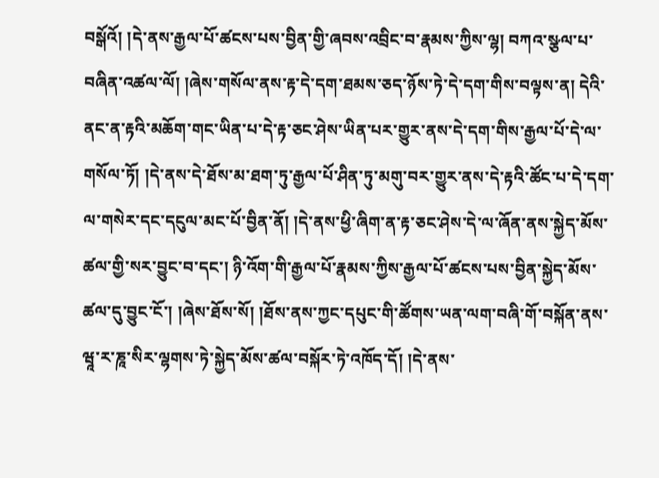བསྒོའོ། །དེ་ནས་རྒྱལ་པོ་ཚངས་པས་བྱིན་གྱི་ཞབས་འབྲིང་བ་རྣམས་ཀྱིས་ལྷ། བཀའ་སྩལ་པ་བཞིན་འཚལ་ལོ། །ཞེས་གསོལ་ནས་རྟ་དེ་དག་ཐམས་ཅད་ཉོས་ཏེ་དེ་དག་གིས་བལྟས་ན། དེའི་ནང་ན་རྟའི་མཆོག་གང་ཡིན་པ་དེ་རྟ་ཅང་ཤེས་ཡིན་པར་གྱུར་ནས་དེ་དག་གིས་རྒྱལ་པོ་དེ་ལ་གསོལ་ཏོ། །དེ་ནས་དེ་ཐོས་མ་ཐག་ཏུ་རྒྱལ་པོ་ཤིན་ཏུ་མགུ་བར་གྱུར་ནས་དེ་རྟའི་ཚོང་པ་དེ་དག་ལ་གསེར་དང་དངུལ་མང་པོ་བྱིན་ནོ། །དེ་ནས་ཕྱི་ཞིག་ན་རྟ་ཅང་ཤེས་དེ་ལ་ཞོན་ནས་སྐྱེད་མོས་ཚལ་གྱི་སར་བྱུང་བ་དང་། ཉི་འོག་གི་རྒྱལ་པོ་རྣམས་ཀྱིས་རྒྱལ་པོ་ཚངས་པས་བྱིན་སྐྱེད་མོས་ཚལ་དུ་བྱུང་ངོ་། །ཞེས་ཐོས་སོ། །ཐོས་ནས་ཀྱང་དཔུང་གི་ཚོགས་ཡན་ལག་བཞི་གོ་བསྐོན་ནས་ཝཱ་ར་ཎཱ་སིར་ལྷགས་ཏེ་སྐྱེད་མོས་ཚལ་བསྐོར་ཏེ་འཁོད་དོ། །དེ་ནས་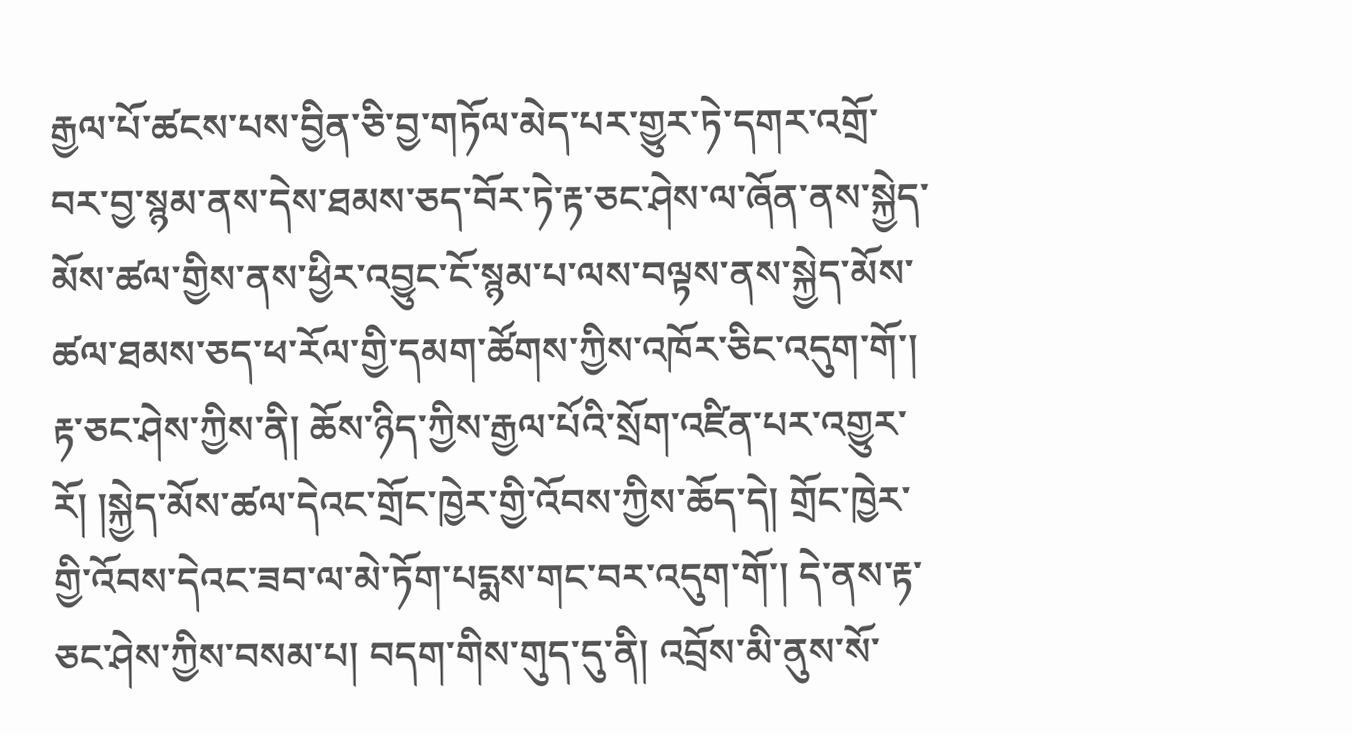རྒྱལ་པོ་ཚངས་པས་བྱིན་ཅི་བྱ་གཏོལ་མེད་པར་གྱུར་ཏེ་དགར་འགྲོ་བར་བྱ་སྙམ་ནས་དེས་ཐམས་ཅད་བོར་ཏེ་རྟ་ཅང་ཤེས་ལ་ཞོན་ནས་སྐྱེད་མོས་ཚལ་གྱིས་ནས་ཕྱིར་འབྱུང་ངོ་སྙམ་པ་ལས་བལྟས་ནས་སྐྱེད་མོས་ཚལ་ཐམས་ཅད་ཕ་རོལ་གྱི་དམག་ཚོགས་ཀྱིས་འཁོར་ཅིང་འདུག་གོ་། རྟ་ཅང་ཤེས་ཀྱིས་ནི། ཆོས་ཉིད་ཀྱིས་རྒྱལ་པོའི་སྲོག་འཛིན་པར་འགྱུར་རོ། །སྐྱེད་མོས་ཚལ་དེའང་གྲོང་ཁྱེར་གྱི་འོབས་ཀྱིས་ཆོད་དེ། གྲོང་ཁྱེར་གྱི་འོབས་དེའང་ཟབ་ལ་མེ་ཏོག་པདྨས་གང་བར་འདུག་གོ་། དེ་ནས་རྟ་ཅང་ཤེས་ཀྱིས་བསམ་པ། བདག་གིས་གུད་དུ་ནི། འབྲོས་མི་ནུས་སོ་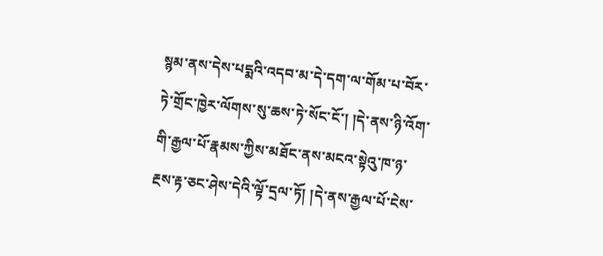སྙམ་ནས་དེས་པདྨའི་འདབ་མ་དེ་དག་ལ་གོམ་པ་བོར་ཏེ་གྲོང་ཁྱེར་ལོགས་སུ་ཆས་ཏེ་སོང་ངོ་། །དེ་ནས་ཉི་འོག་གི་རྒྱལ་པོ་རྣམས་ཀྱིས་མཐོང་ནས་མངའ་སྟེའུ་ཁ་ཉ་རྔས་རྟ་ཅང་ཤེས་དེའི་ལྟོ་དྲལ་ཏོ། །དེ་ནས་རྒྱལ་པོ་ངེས་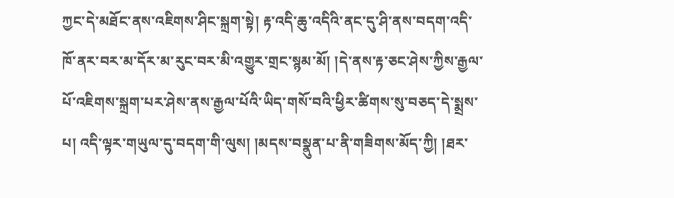ཀྱང་དེ་མཐོང་ནས་འཇིགས་ཤིང་སྐྲག་སྟེ། རྟ་འདི་ཆུ་འདིའི་ནང་དུ་ཤི་ནས་བདག་འདི་ཁོ་ནར་བར་མ་དོར་མ་རུང་བར་མི་འགྱུར་གྲང་སྙམ་མོ། །དེ་ནས་རྟ་ཅང་ཤེས་ཀྱིས་རྒྱལ་པོ་འཇིགས་སྐྲག་པར་ཤེས་ནས་རྒྱལ་པོའི་ཡིད་གསོ་བའི་ཕྱིར་ཚིགས་སུ་བཅད་དེ་སྨྲས་པ། འདི་ལྟར་གཡུལ་དུ་བདག་གི་ལུས། །མདས་བསྣུན་པ་ནི་གཟིགས་མོད་ཀྱི། །ཐར་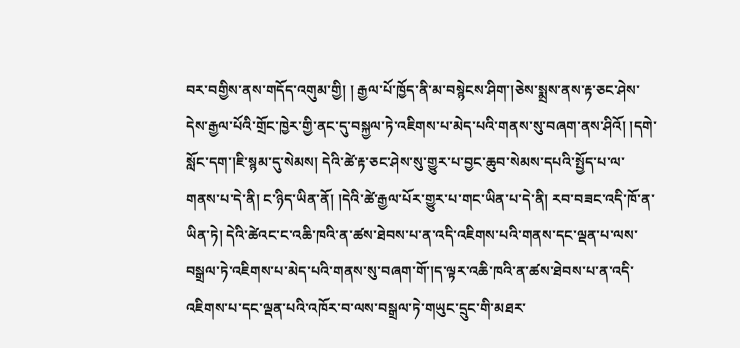བར་བགྱིས་ནས་གདོད་འགུམ་གྱི། ། རྒྱལ་པོ་ཁྱོད་ནི་མ་བསྙེངས་ཤིག་།ཅེས་སྨྲས་ནས་རྟ་ཅང་ཤེས་དེས་རྒྱལ་པོའི་གྲོང་ཁྱེར་གྱི་ནང་དུ་བསྐྱལ་ཏེ་འཇིགས་པ་མེད་པའི་གནས་སུ་བཞག་ནས་ཤིའོ། །དགེ་སློང་དག་།ཇི་སྙམ་དུ་སེམས། དེའི་ཚེ་རྟ་ཅང་ཤེས་སུ་གྱུར་པ་བྱང་ཆུབ་སེམས་དཔའི་སྤྱོད་པ་ལ་གནས་པ་དེ་ནི། ང་ཉིད་ཡིན་ནོ། །དེའི་ཚེ་རྒྱལ་པོར་གྱུར་པ་གང་ཡིན་པ་དེ་ནི། རབ་བཟང་འདི་ཁོ་ན་ཡིན་ཏེ། དེའི་ཚེའང་ང་འཆི་ཁའི་ན་ཚས་ཐེབས་པ་ན་འདི་འཇིགས་པའི་གནས་དང་ལྡན་པ་ལས་བསྒྲལ་ཏེ་འཇིགས་པ་མེད་པའི་གནས་སུ་བཞག་གོ་།ད་ལྟར་འཆི་ཁའི་ན་ཚས་ཐེབས་པ་ན་འདི་འཇིགས་པ་དང་ལྡན་པའི་འཁོར་བ་ལས་བསྒྲལ་ཏེ་གཡུང་དྲུང་གི་མཐར་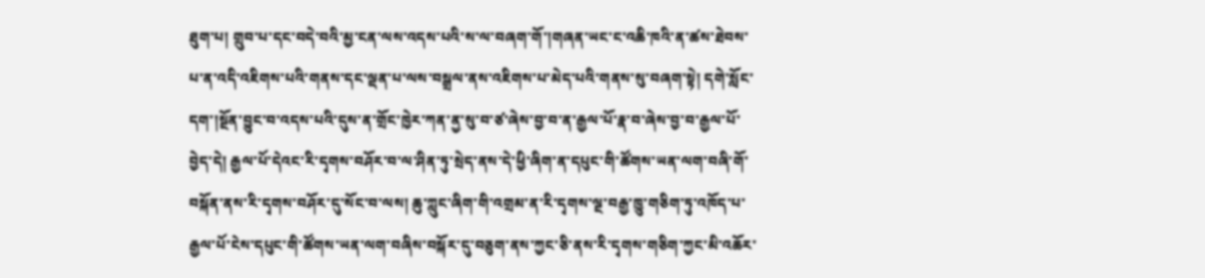ཐུག་པ། གྲུབ་པ་དང་བདེ་བའི་མྱ་ངན་ལས་འདས་པའི་ས་ལ་བཞག་གོ་།གཞན་ཡང་ང་འཆི་ཁའི་ན་ཚས་ཐེབས་པ་ན་འདི་འཇིགས་པའི་གནས་དང་ལྡན་པ་ལས་བསྒྲལ་ནས་འཇིགས་པ་མེད་པའི་གནས་སུ་བཞག་སྟེ། དགེ་སློང་དག་།སྔོན་བྱུང་བ་འདས་པའི་དུས་ན་གྲོང་ཁྱེར་ཀན་ནྱ་སུ་བ་ཙ་ཞེས་བྱ་བ་ན་རྒྱལ་པོ་རྣ་བ་ཞེས་བྱ་བ་རྒྱལ་པོ་བྱེད་དེ། རྒྱལ་པོ་དེའང་རི་དྭགས་བཤོར་བ་ལ་ཤིན་ཏུ་སྲེད་ནས་དེ་ཕྱི་ཞིག་ན་དཔུང་གི་ཚོགས་ཡན་ལག་བཞི་གོ་བསྐོན་ནས་རི་དྭགས་བཤོར་དུ་སོང་བ་ལས། ཆུ་ཀླུང་ཞིག་གི་འགྲམ་ན་རི་དྭགས་ལྔ་བརྒྱ་ཁྱུ་གཅིག་ཏུ་འཁོད་པ་རྒྱལ་པོ་ངེས་དཔུང་གི་ཚོགས་ཡན་ལག་བཞིས་བསྐོར་དུ་བཅུག་ནས་ཀྱང་ཅི་ནས་རི་དྭགས་གཅིག་ཀྱང་མི་འཆོར་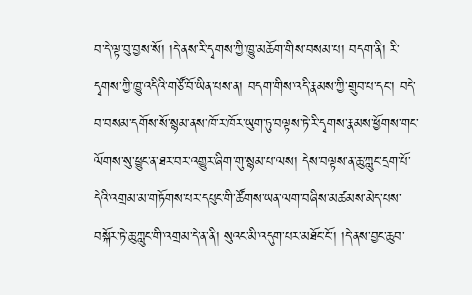བ་དེ་ལྟ་བུ་བྱས་སོ། །དེ་ནས་རི་དྭགས་ཀྱི་ཁྱུ་མཆོག་གིས་བསམ་པ། བདག་ནི། རི་དྭགས་ཀྱི་ཁྱུ་འདིའི་གཙོ་བོ་ཡིན་པས་ན། བདག་གིས་འདི་རྣམས་ཀྱི་གྲུབ་པ་དང་། བདེ་བ་བསམ་དགོས་སོ་སྙམ་ནས་ཁོ་ར་ཁོར་ཡུག་ཏུ་བལྟས་ཏེ་རི་དྭགས་རྣམས་ཕྱོགས་གང་ལོགས་སུ་ཕྱུང་ན་ཐར་བར་འགྱུར་ཞིག་གུ་སྙམ་པ་ལས། དེས་བལྟས་ན་ཆུ་ཀླུང་དྲག་པོ་དེའི་འགྲམ་མ་གཏོགས་པར་དཔུང་གི་ཚོགས་ཡན་ལག་བཞིས་མཚམས་མེད་པས་བསྐོར་ཏེ་ཆུ་ཀླུང་གི་འགྲམ་དེ་ན་ནི། སུའང་མི་འདུག་པར་མཐོང་ངོ་། །དེ་ནས་བྱང་ཆུབ་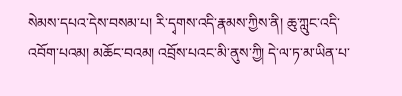སེམས་དཔའ་དེས་བསམ་པ། རི་དྭགས་འདི་རྣམས་ཀྱིས་ནི། ཆུ་ཀླུང་འདི་འབོག་པའམ། མཆོང་བའམ། འབྲོས་པའང་མི་ནུས་ཀྱི། དེ་ལ་ཏ་མ་ཡིན་པ་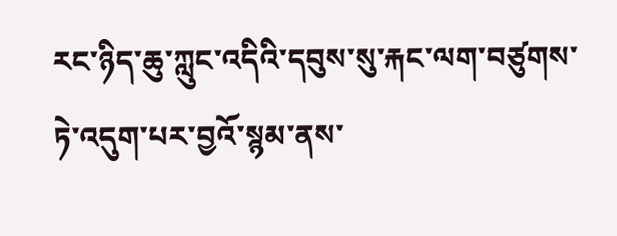རང་ཉིད་ཆུ་ཀླུང་འདིའི་དབུས་སུ་རྐང་ལག་བཙུགས་ཏེ་འདུག་པར་བྱའོ་སྙམ་ནས་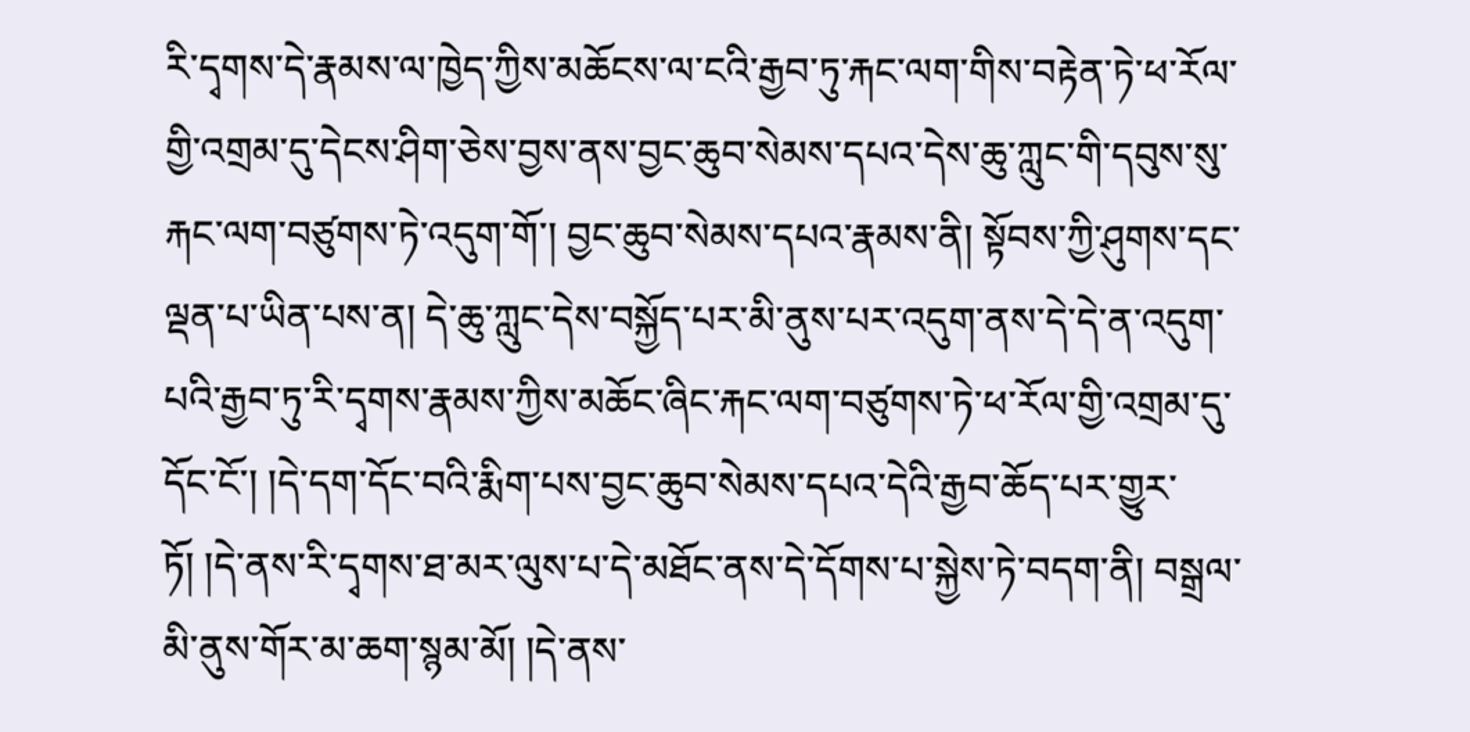རི་དྭགས་དེ་རྣམས་ལ་ཁྱེད་ཀྱིས་མཆོངས་ལ་ངའི་རྒྱབ་ཏུ་རྐང་ལག་གིས་བརྟེན་ཏེ་ཕ་རོལ་གྱི་འགྲམ་དུ་དེངས་ཤིག་ཅེས་བྱས་ནས་བྱང་ཆུབ་སེམས་དཔའ་དེས་ཆུ་ཀླུང་གི་དབུས་སུ་རྐང་ལག་བཙུགས་ཏེ་འདུག་གོ་། བྱང་ཆུབ་སེམས་དཔའ་རྣམས་ནི། སྟོབས་ཀྱི་ཤུགས་དང་ལྡན་པ་ཡིན་པས་ན། དེ་ཆུ་ཀླུང་དེས་བསྐྱོད་པར་མི་ནུས་པར་འདུག་ནས་དེ་དེ་ན་འདུག་པའི་རྒྱབ་ཏུ་རི་དྭགས་རྣམས་ཀྱིས་མཆོང་ཞིང་རྐང་ལག་བཙུགས་ཏེ་ཕ་རོལ་གྱི་འགྲམ་དུ་དོང་ངོ་། །དེ་དག་དོང་བའི་རྨིག་པས་བྱང་ཆུབ་སེམས་དཔའ་དེའི་རྒྱབ་ཆོད་པར་གྱུར་ཏོ། །དེ་ནས་རི་དྭགས་ཐ་མར་ལུས་པ་དེ་མཐོང་ནས་དེ་དོགས་པ་སྐྱེས་ཏེ་བདག་ནི། བསྒྲལ་མི་ནུས་གོར་མ་ཆག་སྙམ་མོ། །དེ་ནས་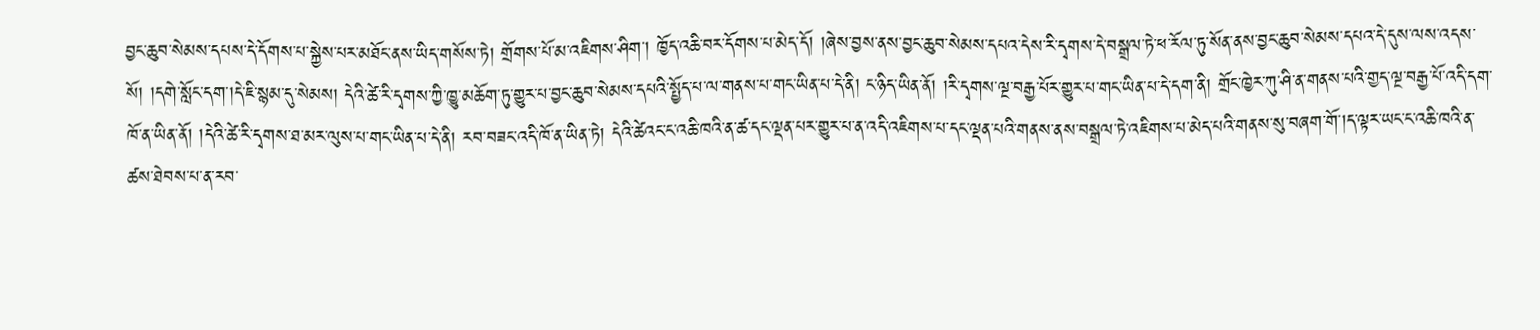བྱང་ཆུབ་སེམས་དཔས་དེ་དོགས་པ་སྐྱེས་པར་མཐོང་ནས་ཡིད་གསོས་ཏེ། གྲོགས་པོ་མ་འཇིགས་ཤིག་། ཁྱོད་འཆི་བར་དོགས་པ་མེད་དོ། །ཞེས་བྱས་ནས་བྱང་ཆུབ་སེམས་དཔའ་དེས་རི་དྭགས་དེ་བསྒྲལ་ཏེ་ཕ་རོལ་ཏུ་སོན་ནས་བྱང་ཆུབ་སེམས་དཔའ་དེ་དུས་ལས་འདས་སོ། །དགེ་སློང་དག་།དེ་ཇི་སྙམ་དུ་སེམས། དེའི་ཚེ་རི་དྭགས་ཀྱི་ཁྱུ་མཆོག་ཏུ་གྱུར་པ་བྱང་ཆུབ་སེམས་དཔའི་སྤྱོད་པ་ལ་གནས་པ་གང་ཡིན་པ་དེ་ནི། ང་ཉིད་ཡིན་ནོ། །རི་དྭགས་ལྔ་བརྒྱ་པོར་གྱུར་པ་གང་ཡིན་པ་དེ་དག་ནི། གྲོང་ཁྱེར་ཀུ་ཤི་ན་གནས་པའི་གྱད་ལྔ་བརྒྱ་པོ་འདི་དག་ཁོ་ན་ཡིན་ནོ། །དེའི་ཚེ་རི་དྭགས་ཐ་མར་ལུས་པ་གང་ཡིན་པ་དེ་ནི། རབ་བཟང་འདི་ཁོ་ན་ཡིན་ཏེ། དེའི་ཚེའང་ང་འཆི་ཁའི་ན་ཚ་དང་ལྡན་པར་གྱུར་པ་ན་འདི་འཇིགས་པ་དང་ལྡན་པའི་གནས་ནས་བསྒྲལ་ཏེ་འཇིགས་པ་མེད་པའི་གནས་སུ་བཞག་གོ་།ད་ལྟར་ཡང་ང་འཆི་ཁའི་ན་ཚས་ཐེབས་པ་ན་རབ་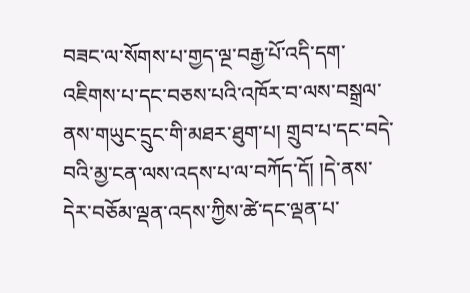བཟང་ལ་སོགས་པ་གྱད་ལྔ་བརྒྱ་པོ་འདི་དག་འཇིགས་པ་དང་བཅས་པའི་འཁོར་བ་ལས་བསྒྲལ་ནས་གཡུང་དྲུང་གི་མཐར་ཐུག་པ། གྲུབ་པ་དང་བདེ་བའི་མྱ་ངན་ལས་འདས་པ་ལ་བཀོད་དོ། །དེ་ནས་དེར་བཅོམ་ལྡན་འདས་ཀྱིས་ཚེ་དང་ལྡན་པ་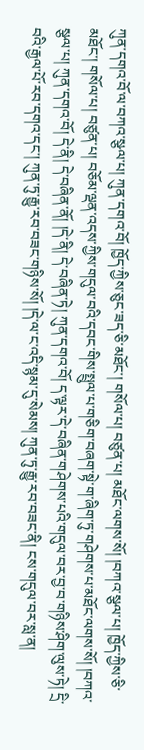ཀུན་དགའ་བོ་ལ་བཀའ་སྩལ་པ། ཀུན་དགའ་བོ། ཁྱོད་ཀྱིས་ཅུང་ཟད་ཅི་མཐོང་། གསོལ་པ། བཙུན་པ། མཐོང་ལགས་སོ། །བཀའ་སྩལ་པ། ཁྱོད་ཀྱིས་ཅི་མཐོང་། གསོལ་པ། བཙུན་པ། བཅོམ་ལྡན་འདས་ཀྱིས་གདུལ་བའི་དབང་གིས་སྤྲུལ་པ་གཅིག་བཞག་སྟེ་ག་ཞིག་ཏུ་གཤེགས་པ་མཐོང་ལགས་སོ། །བཀའ་སྩལ་པ། ཀུན་དགའ་བོ། དེ་ནི། དེ་བཞིན་ནོ། །དེ་ནི། དེ་བཞིན་ཏེ། ཀུན་དགའ་བོ། ད་ལྟར་དེ་བཞིན་གཤེགས་པའི་གདུལ་བར་བྱ་བ་གཉིས་ཤིག་ལུས་ཏེ། དྲི་བའི་རྒྱལ་པོ་རབ་དགའ་དང་། ཀུན་ཏུ་རྒྱུ་རབ་བཟང་གཉིས་སོ། །དེ་ལ་ང་འདི་སྙམ་དུ་སེམས། ཀུན་ཏུ་རྒྱུ་རབ་བཟང་ནི། ངས་གདུལ་བར་སླ་ན།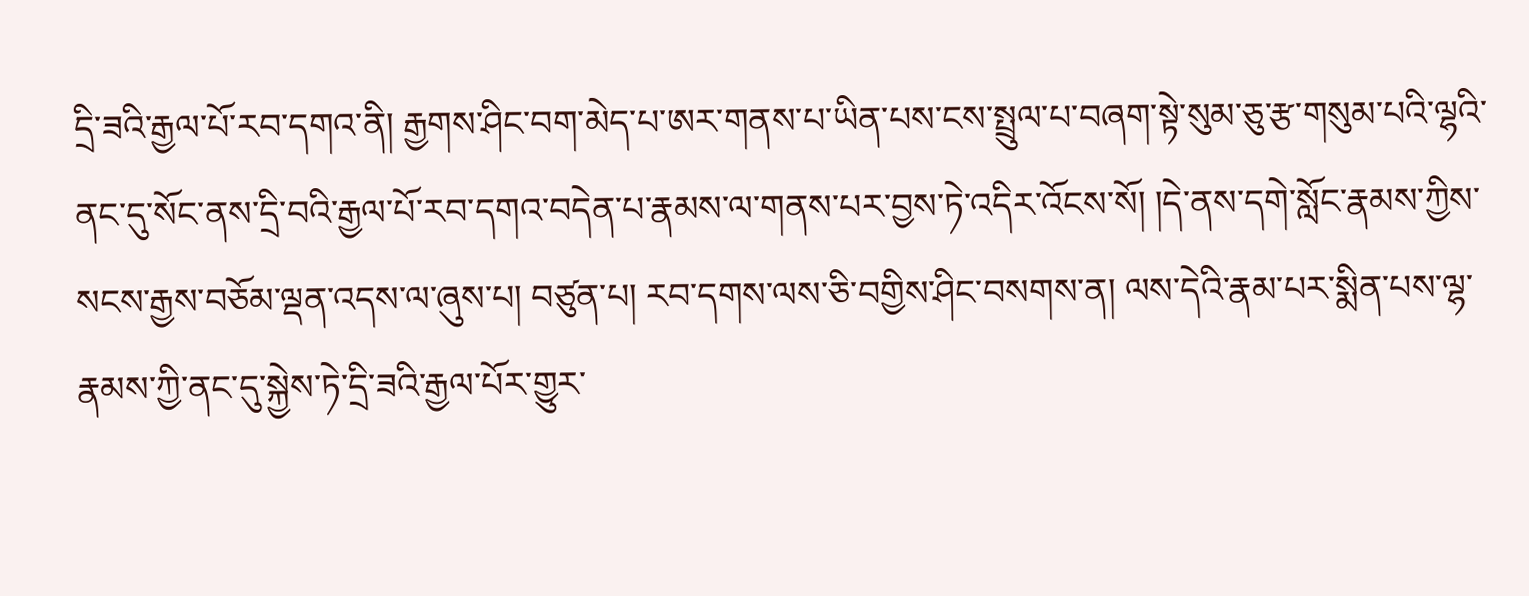དྲི་ཟའི་རྒྱལ་པོ་རབ་དགའ་ནི། རྒྱགས་ཤིང་བག་མེད་པ་ཨར་གནས་པ་ཡིན་པས་ངས་སྤྲུལ་པ་བཞག་སྟེ་སུམ་ཅུ་རྩ་གསུམ་པའི་ལྷའི་ནང་དུ་སོང་ནས་དྲི་བའི་རྒྱལ་པོ་རབ་དགའ་བདེན་པ་རྣམས་ལ་གནས་པར་བྱས་ཏེ་འདིར་འོངས་སོ། །དེ་ནས་དགེ་སློང་རྣམས་ཀྱིས་སངས་རྒྱས་བཅོམ་ལྡན་འདས་ལ་ཞུས་པ། བཙུན་པ། རབ་དགས་ལས་ཅི་བགྱིས་ཤིང་བསགས་ན། ལས་དེའི་རྣམ་པར་སྨིན་པས་ལྷ་རྣམས་ཀྱི་ནང་དུ་སྐྱེས་ཏེ་དྲི་ཟའི་རྒྱལ་པོར་གྱུར་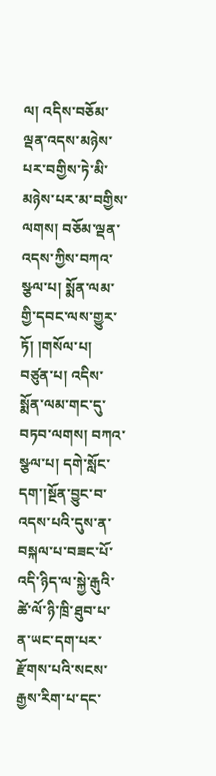ལ། འདིས་བཅོམ་ལྡན་འདས་མཉེས་པར་བགྱིས་ཏེ་མི་མཉེས་པར་མ་བགྱིས་ལགས། བཅོམ་ལྡན་འདས་ཀྱིས་བཀའ་སྩལ་པ། སྨོན་ལམ་གྱི་དབང་ལས་གྱུར་ཏོ། །གསོལ་པ། བཙུན་པ། འདིས་སྨོན་ལམ་གང་དུ་བཏབ་ལགས། བཀའ་སྩལ་པ། དགེ་སློང་དག་།སྔོན་བྱུང་བ་འདས་པའི་དུས་ན་བསྐལ་པ་བཟང་པོ་འདི་ཉིད་ལ་སྐྱེ་རྒུའི་ཚེ་ལོ་ཉི་ཁྲི་ཐུབ་པ་ན་ཡང་དག་པར་རྫོགས་པའི་སངས་རྒྱས་རིག་པ་དང་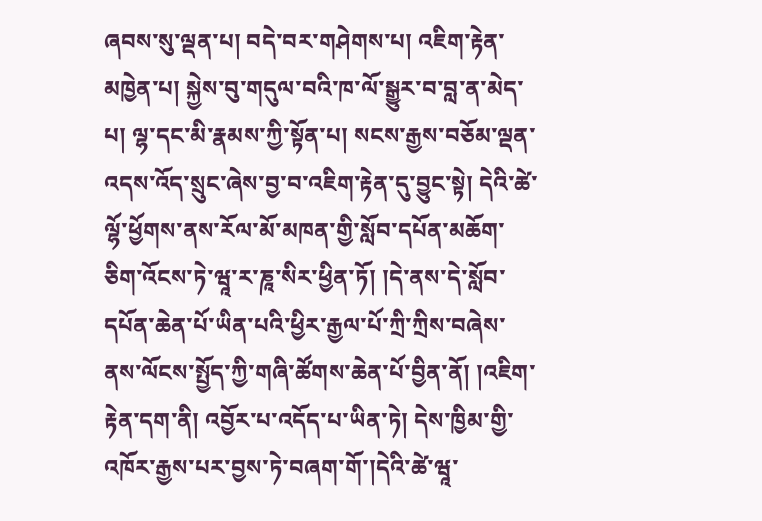ཞབས་སུ་ལྡན་པ། བདེ་བར་གཤེགས་པ། འཇིག་རྟེན་མཁྱེན་པ། སྐྱེས་བུ་གདུལ་བའི་ཁ་ལོ་སྒྱུར་བ་བླ་ན་མེད་པ། ལྷ་དང་མི་རྣམས་ཀྱི་སྟོན་པ། སངས་རྒྱས་བཅོམ་ལྡན་འདས་འོད་སྲུང་ཞེས་བྱ་བ་འཇིག་རྟེན་དུ་བྱུང་སྟེ། དེའི་ཚེ་ལྷོ་ཕྱོགས་ནས་རོལ་མོ་མཁན་གྱི་སློབ་དཔོན་མཆོག་ཅིག་འོངས་ཏེ་ཝཱ་ར་ཎཱ་སིར་ཕྱིན་ཏོ། །དེ་ནས་དེ་སློབ་དཔོན་ཆེན་པོ་ཡིན་པའི་ཕྱིར་རྒྱལ་པོ་ཀྲི་ཀྲིས་བཞེས་ནས་ལོངས་སྤྱོད་ཀྱི་གཞི་ཚོགས་ཆེན་པོ་བྱིན་ནོ། །འཇིག་རྟེན་དག་ནི། འབྱོར་པ་འདོད་པ་ཡིན་ཏེ། དེས་ཁྱིམ་གྱི་འཁོར་རྒྱས་པར་བྱས་ཏེ་བཞག་གོ་།དེའི་ཚེ་ཝཱ་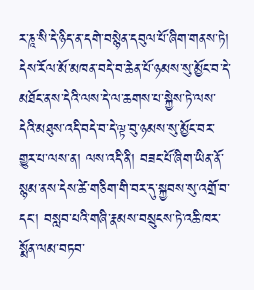ར་ཎཱ་སི་དེ་ཉིད་ན་དགེ་བསྙེན་དབུལ་པོ་ཞིག་གནས་ཏེ། དེས་རོལ་མོ་མཁན་བདེ་བ་ཆེན་པོ་ཉམས་སུ་མྱོང་བ་དེ་མཐོང་ནས་དེའི་ལས་དེ་ལ་ཆགས་པ་སྐྱེས་ཏེ་ལས་དེའི་མཐུས་འདི་བདེ་བ་དེ་ལྟ་བུ་ཉམས་སུ་མྱོང་བར་གྱུར་པ་ལས་ན། ལས་འདི་ནི། བཟང་པོ་ཞིག་ཡིན་ནོ་སྙམ་ནས་དེས་ཚེ་གཅིག་གི་བར་དུ་སྐྱབས་སུ་འགྲོ་བ་དང་། བསླབ་པའི་གཞི་རྣམས་བསྲུངས་ཏེ་འཆི་ཁར་སྨོན་ལམ་བཏབ་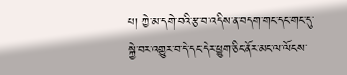པ། ཀྱེ་མ་དགེ་བའི་རྩ་བ་འདིས་ན་བདག་གང་དང་གང་དུ་སྐྱེ་བར་འགྱུར་བ་དེ་དང་དེར་ཕྱུག་ཅིང་ནོར་མང་ལ་ལོངས་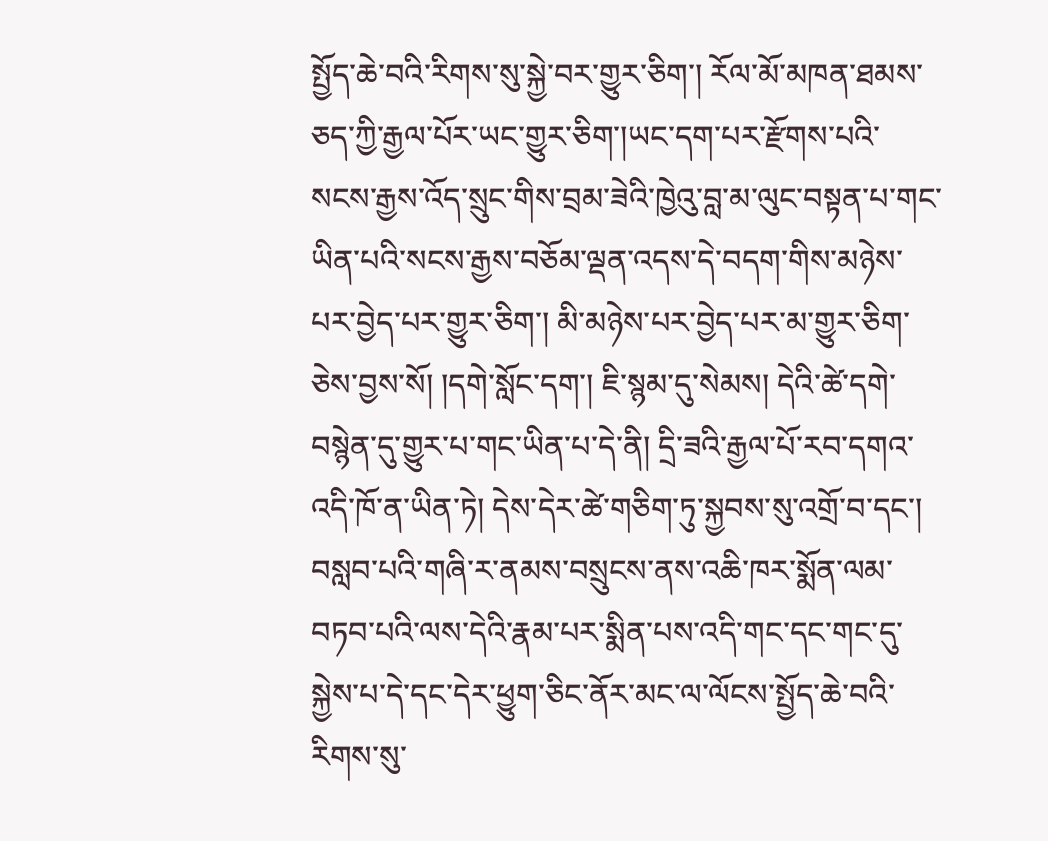སྤྱོད་ཆེ་བའི་རིགས་སུ་སྐྱེ་བར་གྱུར་ཅིག་། རོལ་མོ་མཁན་ཐམས་ཅད་ཀྱི་རྒྱལ་པོར་ཡང་གྱུར་ཅིག་།ཡང་དག་པར་རྫོགས་པའི་སངས་རྒྱས་འོད་སྲུང་གིས་བྲམ་ཟེའི་ཁྱེའུ་བླ་མ་ལུང་བསྟན་པ་གང་ཡིན་པའི་སངས་རྒྱས་བཅོམ་ལྡན་འདས་དེ་བདག་གིས་མཉེས་པར་བྱེད་པར་གྱུར་ཅིག་། མི་མཉེས་པར་བྱེད་པར་མ་གྱུར་ཅིག་ཅེས་བྱས་སོ། །དགེ་སློང་དག་། ཇི་སྙམ་དུ་སེམས། དེའི་ཚེ་དགེ་བསྙེན་དུ་གྱུར་པ་གང་ཡིན་པ་དེ་ནི། དྲི་ཟའི་རྒྱལ་པོ་རབ་དགའ་འདི་ཁོ་ན་ཡིན་ཏེ། དེས་དེར་ཚེ་གཅིག་ཏུ་སྐྱབས་སུ་འགྲོ་བ་དང་། བསླབ་པའི་གཞི་ར་ནམས་བསྲུངས་ནས་འཆི་ཁར་སྨོན་ལམ་བཏབ་པའི་ལས་དེའི་རྣམ་པར་སྨིན་པས་འདི་གང་དང་གང་དུ་སྐྱེས་པ་དེ་དང་དེར་ཕྱུག་ཅིང་ནོར་མང་ལ་ལོངས་སྤྱོད་ཆེ་བའི་རིགས་སུ་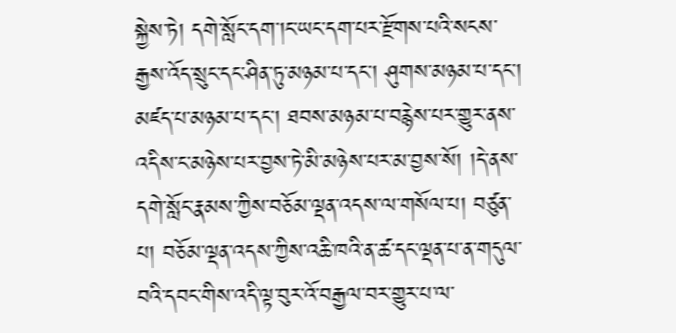སྐྱེས་ཏེ། དགེ་སློང་དག་།ང་ཡང་དག་པར་རྫོགས་པའི་སངས་རྒྱས་འོད་སྲུང་དང་ཤིན་ཏུ་མཉམ་པ་དང་། ཤུགས་མཉམ་པ་དང་། མཛད་པ་མཉམ་པ་དང་། ཐབས་མཉམ་པ་བརྙེས་པར་གྱུར་ནས་འདིས་ང་མཉེས་པར་བྱས་ཏེ་མི་མཉེས་པར་མ་བྱས་སོ། །དེ་ནས་དགེ་སློང་རྣམས་ཀྱིས་བཅོམ་ལྡན་འདས་ལ་གསོལ་པ། བཙུན་པ། བཅོམ་ལྡན་འདས་ཀྱིས་འཆི་ཁའི་ན་ཚ་དང་ལྡན་པ་ན་གདུལ་བའི་དབང་གིས་འདི་ལྟ་བུར་འོ་བརྒྱལ་བར་གྱུར་པ་ལ་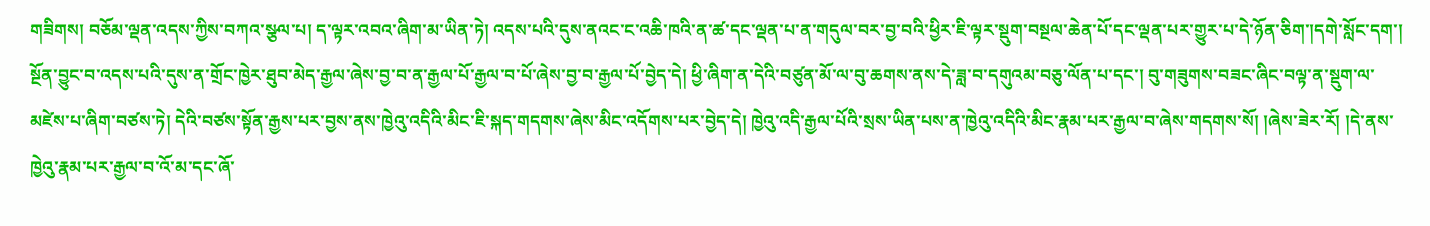གཟིགས། བཅོམ་ལྡན་འདས་ཀྱིས་བཀའ་སྩལ་པ། ད་ལྟར་འབའ་ཞིག་མ་ཡིན་ཏེ། འདས་པའི་དུས་ནའང་ང་འཆི་ཁའི་ན་ཚ་དང་ལྡན་པ་ན་གདུལ་བར་བྱ་བའི་ཕྱིར་ཇི་ལྟར་སྡུག་བསྔལ་ཆེན་པོ་དང་ལྡན་པར་གྱུར་པ་དེ་ཉོན་ཅིག་།དགེ་སློང་དག་། སྔོན་བྱུང་བ་འདས་པའི་དུས་ན་གྲོང་ཁྱེར་ཐུབ་མེད་རྒྱལ་ཞེས་བྱ་བ་ན་རྒྱལ་པོ་རྒྱལ་བ་པོ་ཞེས་བྱ་བ་རྒྱལ་པོ་བྱེད་དེ། ཕྱི་ཞིག་ན་དེའི་བཙུན་མོ་ལ་བུ་ཆགས་ནས་དེ་ཟླ་བ་དགུའམ་བཅུ་ལོན་པ་དང་། བུ་གཟུགས་བཟང་ཞིང་བལྟ་ན་སྡུག་ལ་མཛེས་པ་ཞིག་བཙས་ཏེ། དེའི་བཙས་སྟོན་རྒྱས་པར་བྱས་ནས་ཁྱེའུ་འདིའི་མིང་ཇི་སྐད་གདགས་ཞེས་མིང་འདོགས་པར་བྱེད་དེ། ཁྱེའུ་འདི་རྒྱལ་པོའི་སྲས་ཡིན་པས་ན་ཁྱེའུ་འདིའི་མིང་རྣམ་པར་རྒྱལ་བ་ཞེས་གདགས་སོ། །ཞེས་ཟེར་རོ། །དེ་ནས་ཁྱེའུ་རྣམ་པར་རྒྱལ་བ་འོ་མ་དང་ཞོ་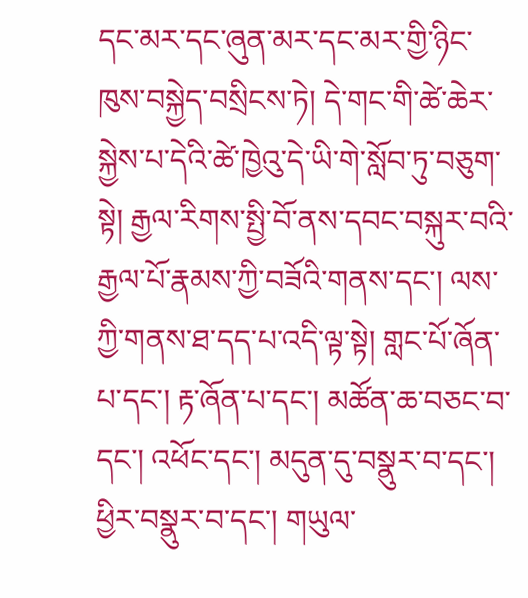དང་མར་དང་ཞུན་མར་དང་མར་གྱི་ཉིང་ཁུས་བསྐྱེད་བསྲིངས་ཏེ། དེ་གང་གི་ཚེ་ཆེར་སྐྱེས་པ་དེའི་ཚེ་ཁྱེའུ་དེ་ཡི་གེ་སློབ་ཏུ་བཅུག་སྟེ། རྒྱལ་རིགས་སྤྱི་བོ་ནས་དབང་བསྐུར་བའི་རྒྱལ་པོ་རྣམས་ཀྱི་བཟོའི་གནས་དང་། ལས་ཀྱི་གནས་ཐ་དད་པ་འདི་ལྟ་སྟེ། གླང་པོ་ཞོན་པ་དང་། རྟ་ཞོན་པ་དང་། མཚོན་ཆ་བཅང་བ་དང་། འཕོང་དང་། མདུན་དུ་བསྣུར་བ་དང་། ཕྱིར་བསྣུར་བ་དང་། གཡུལ་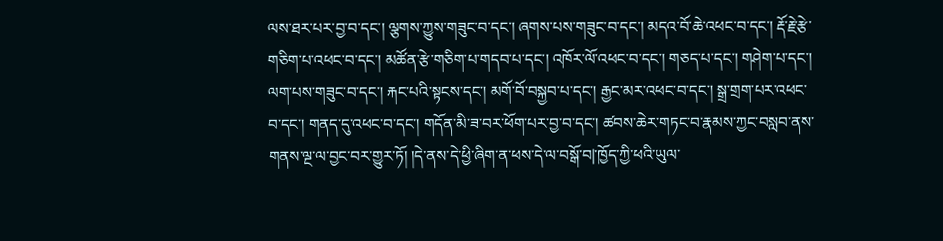ལས་ཐར་པར་བྱ་བ་དང་། ལྕགས་ཀྱུས་གཟུང་བ་དང་། ཞགས་པས་གཟུང་བ་དང་། མདའ་བོ་ཆེ་འཕང་བ་དང་། རྡོ་རྗེ་རྩེ་གཅིག་པ་འཕང་བ་དང་། མཚོན་རྩེ་གཅིག་པ་གདབ་པ་དང་། འཁོར་ལོ་འཕང་བ་དང་། གཅད་པ་དང་། གཤེག་པ་དང་། ལག་པས་གཟུང་བ་དང་། རྐང་པའི་སྟངས་དང་། མགོ་བོ་བསྐྱབ་པ་དང་། རྒྱང་མར་འཕང་བ་དང་། སྒྲ་གྲག་པར་འཕང་བ་དང་། གནད་དུ་འཕང་བ་དང་། གདོན་མི་ཟ་བར་ཕོག་པར་བྱ་བ་དང་། ཚབས་ཆེར་གཏང་བ་རྣམས་ཀྱང་བསླབ་ནས་གནས་ལྔ་ལ་བྱང་བར་གྱུར་ཏོ། །དེ་ནས་དེ་ཕྱི་ཞིག་ན་ཕས་དེ་ལ་བསྒོ་བ|་ཁྱོད་ཀྱི་ཕའི་ཡུལ་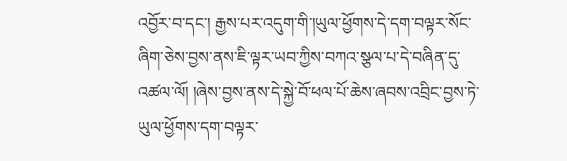འབྱོར་བ་དང་། རྒྱས་པར་འདུག་གི་།ཡུལ་ཕྱོགས་དེ་དག་བལྟར་སོང་ཞིག་ཅེས་བྱས་ནས་ཇི་ལྟར་ཡབ་ཀྱིས་བཀའ་སྩལ་པ་དེ་བཞིན་དུ་འཚལ་ལོ། །ཞེས་བྱས་ནས་དེ་སྐྱེ་བོ་ཕལ་པོ་ཆེས་ཞབས་འབྲིང་བྱས་ཏེ་ཡུལ་ཕྱོགས་དག་བལྟར་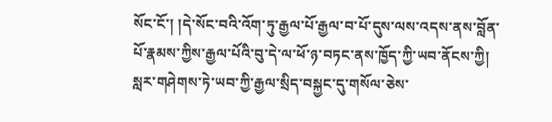སོང་ངོ་། །དེ་སོང་བའི་འོག་ཏུ་རྒྱལ་པོ་རྒྱལ་བ་པོ་དུས་ལས་འདས་ནས་བློན་པོ་རྣམས་ཀྱིས་རྒྱལ་པོའི་བུ་དེ་ལ་ཕོ་ཉ་བཏང་ནས་ཁྱོད་ཀྱི་ཡབ་ནོངས་ཀྱི། སླར་གཤེགས་ཏེ་ཡབ་ཀྱི་རྒྱལ་སྲིད་བསྐྱང་དུ་གསོལ་ཅེས་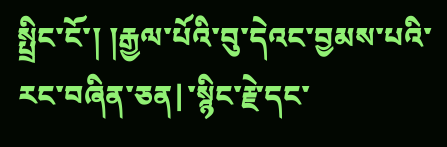སྤྲིང་ངོ་། །རྒྱལ་པོའི་བུ་དེའང་བྱམས་པའི་རང་བཞིན་ཅན|་སྙིང་རྗེ་དང་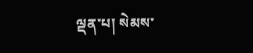ལྡན་པ། སེམས་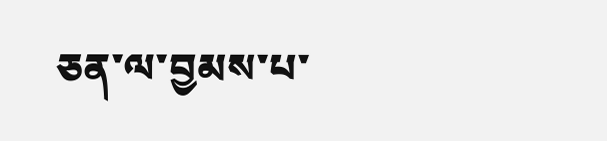ཅན་ལ་བྱམས་པ་